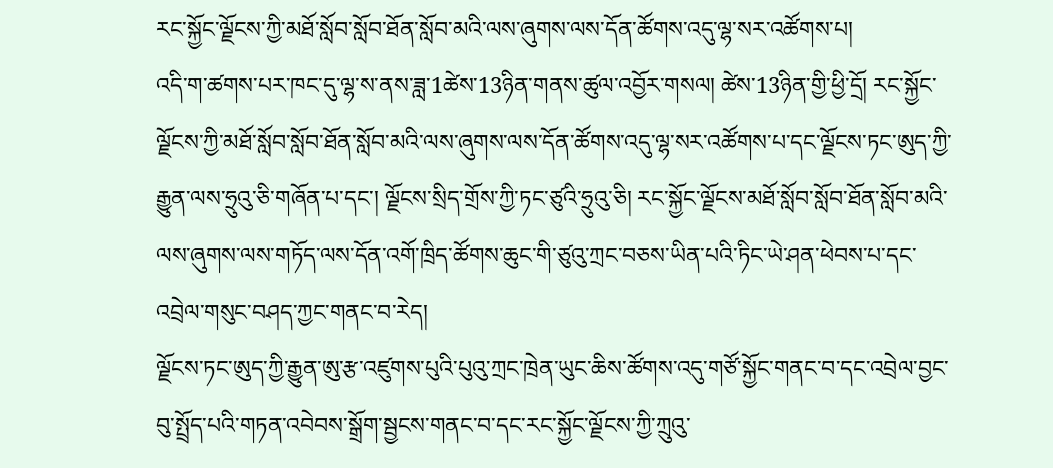རང་སྐྱོང་ལྗོངས་ཀྱི་མཐོ་སློབ་སློབ་ཐོན་སློབ་མའི་ལས་ཞུགས་ལས་དོན་ཚོགས་འདུ་ལྷ་སར་འཚོགས་པ།
འདི་ག་ཚགས་པར་ཁང་དུ་ལྷ་ས་ནས་ཟླ་1ཚེས་13ཉིན་གནས་ཚུལ་འབྱོར་གསལ། ཚེས་13ཉིན་གྱི་ཕྱི་དྲོ། རང་སྐྱོང་ལྗོངས་ཀྱི་མཐོ་སློབ་སློབ་ཐོན་སློབ་མའི་ལས་ཞུགས་ལས་དོན་ཚོགས་འདུ་ལྷ་སར་འཚོགས་པ་དང་ལྗོངས་ཏང་ཨུད་ཀྱི་རྒྱུན་ལས་ཧྲུའུ་ཅི་གཞོན་པ་དང་། ལྗོངས་སྲིད་གྲོས་ཀྱི་ཏང་ཙུའི་ཧྲུའུ་ཅི། རང་སྐྱོང་ལྗོངས་མཐོ་སློབ་སློབ་ཐོན་སློབ་མའི་ལས་ཞུགས་ལས་གཏོད་ལས་དོན་འགོ་ཁྲིད་ཚོགས་ཆུང་གི་ཙུའུ་ཀྲང་བཅས་ཡིན་པའི་ཏིང་ཡེ་ཤན་ཕེབས་པ་དང་འབྲེལ་གསུང་བཤད་ཀྱང་གནང་བ་རེད།
ལྗོངས་ཏང་ཨུད་ཀྱི་རྒྱུན་ཨུ་རྩ་འཛུགས་པུའི་པུའུ་ཀྲང་ཁྲེན་ཡུང་ཆིས་ཚོགས་འདུ་གཙོ་སྐྱོང་གནང་བ་དང་འབྲེལ་བྱང་བུ་སྤྲོད་པའི་གཏན་འབེབས་སྒྲོག་སྦྱངས་གནང་བ་དང་རང་སྐྱོང་ལྗོངས་ཀྱི་ཀྲུའུ་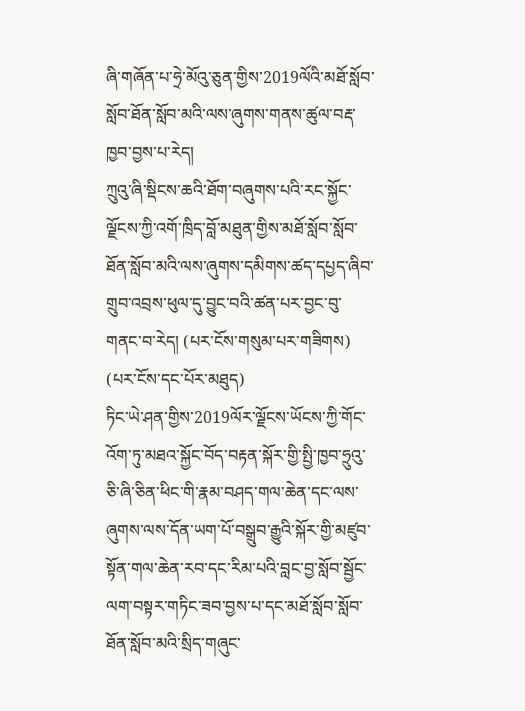ཞི་གཞོན་པ་ཧྲེ་མོའུ་ཅུན་གྱིས་2019ལོའི་མཐོ་སློབ་སློབ་ཐོན་སློབ་མའི་ལས་ཞུགས་གནས་ཚུལ་བརྡ་ཁྱབ་བྱས་པ་རེད།
ཀྲུའུ་ཞི་སྡིངས་ཆའི་ཐོག་བཞུགས་པའི་རང་སྐྱོང་ལྗོངས་ཀྱི་འགོ་ཁྲིད་བློ་མཐུན་གྱིས་མཐོ་སློབ་སློབ་ཐོན་སློབ་མའི་ལས་ཞུགས་དམིགས་ཚད་དཔྱད་ཞིབ་གྲུབ་འབྲས་ཕུལ་དུ་བྱུང་བའི་ཚན་པར་བྱང་བུ་གནང་བ་རེད། (པར་ངོས་གསུམ་པར་གཟིགས)
(པར་ངོས་དང་པོར་མཐུད)
ཏིང་ཡེ་ཤན་གྱིས་2019ལོར་ལྗོངས་ཡོངས་ཀྱི་གོང་འོག་ཏུ་མཐའ་སྐྱོང་བོད་བརྟན་སྐོར་གྱི་སྤྱི་ཁྱབ་ཧྲུའུ་ཅི་ཞི་ཅིན་ཕིང་གི་རྣམ་བཤད་གལ་ཆེན་དང་ལས་ཞུགས་ལས་དོན་ཡག་པོ་བསྒྲུབ་རྒྱུའི་སྐོར་གྱི་མཛུབ་སྟོན་གལ་ཆེན་རབ་དང་རིམ་པའི་བླང་བྱ་སློབ་སྦྱོང་ལག་བསྟར་གཏིང་ཟབ་བྱས་པ་དང་མཐོ་སློབ་སློབ་ཐོན་སློབ་མའི་སྲིད་གཞུང་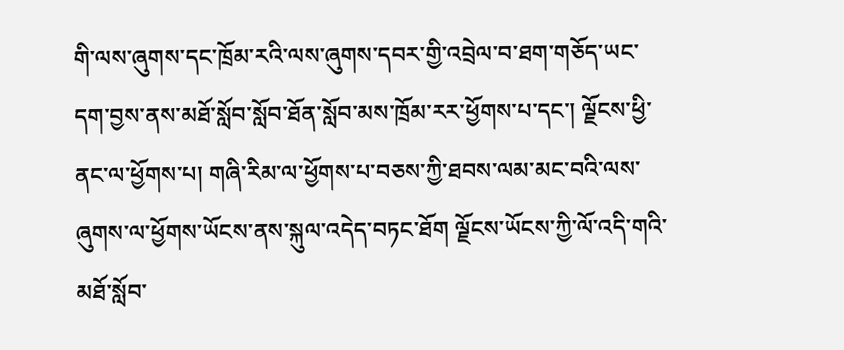གི་ལས་ཞུགས་དང་ཁྲོམ་རའི་ལས་ཞུགས་དབར་གྱི་འབྲེལ་བ་ཐག་གཅོད་ཡང་དག་བྱས་ནས་མཐོ་སློབ་སློབ་ཐོན་སློབ་མས་ཁྲོམ་རར་ཕྱོགས་པ་དང་། ལྗོངས་ཕྱི་ནང་ལ་ཕྱོགས་པ། གཞི་རིམ་ལ་ཕྱོགས་པ་བཅས་ཀྱི་ཐབས་ལམ་མང་བའི་ལས་ཞུགས་ལ་ཕྱོགས་ཡོངས་ནས་སྐུལ་འདེད་བཏང་ཐོག ལྗོངས་ཡོངས་ཀྱི་ལོ་འདི་གའི་མཐོ་སློབ་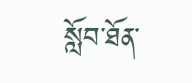སློབ་ཐོན་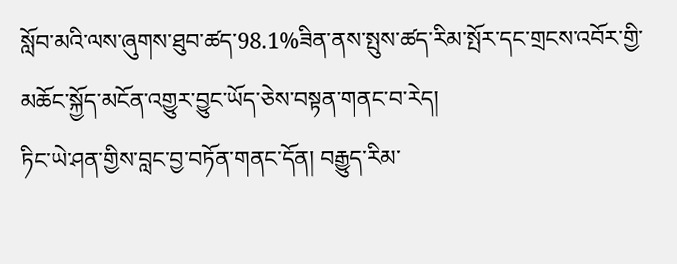སློབ་མའི་ལས་ཞུགས་ཐུབ་ཚད་98.1%ཟིན་ནས་སྤུས་ཚད་རིམ་སྤོར་དང་གྲངས་འབོར་གྱི་མཆོང་སྐྱོད་མངོན་འགྱུར་བྱུང་ཡོད་ཅེས་བསྟན་གནང་བ་རེད།
ཏིང་ཡེ་ཤན་གྱིས་བླང་བྱ་བཏོན་གནང་དོན། བརྒྱུད་རིམ་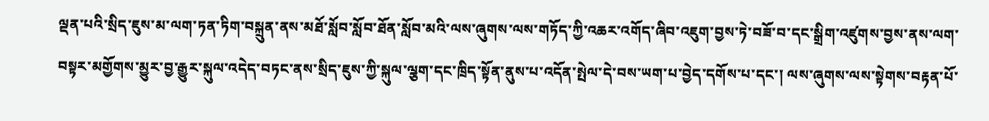ལྡན་པའི་སྲིད་ཇུས་མ་ལག་ཏན་ཏིག་བསྐྲུན་ནས་མཐོ་སློབ་སློབ་ཐོན་སློབ་མའི་ལས་ཞུགས་ལས་གཏོད་ཀྱི་འཆར་འགོད་ཞིབ་འཇུག་བྱས་ཏེ་བཟོ་བ་དང་སྒྲིག་འཛུགས་བྱས་ནས་ལག་བསྟར་མགྱོགས་མྱུར་བྱ་རྒྱུར་སྐུལ་འདེད་བཏང་ནས་སྲིད་ཇུས་ཀྱི་སྐུལ་ལྕག་དང་ཁྲིད་སྟོན་ནུས་པ་འདོན་སྤེལ་དེ་བས་ཡག་པ་བྱེད་དགོས་པ་དང་། ལས་ཞུགས་ལས་སྟེགས་བརྟན་པོ་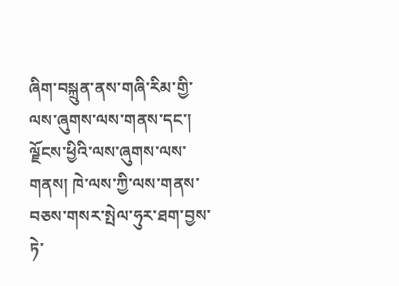ཞིག་བསྐྲུན་ནས་གཞི་རིམ་གྱི་ལས་ཞུགས་ལས་གནས་དང་། ལྗོངས་ཕྱིའི་ལས་ཞུགས་ལས་གནས། ཁེ་ལས་ཀྱི་ལས་གནས་བཅས་གསར་སྤེལ་ཧུར་ཐག་བྱས་ཏེ་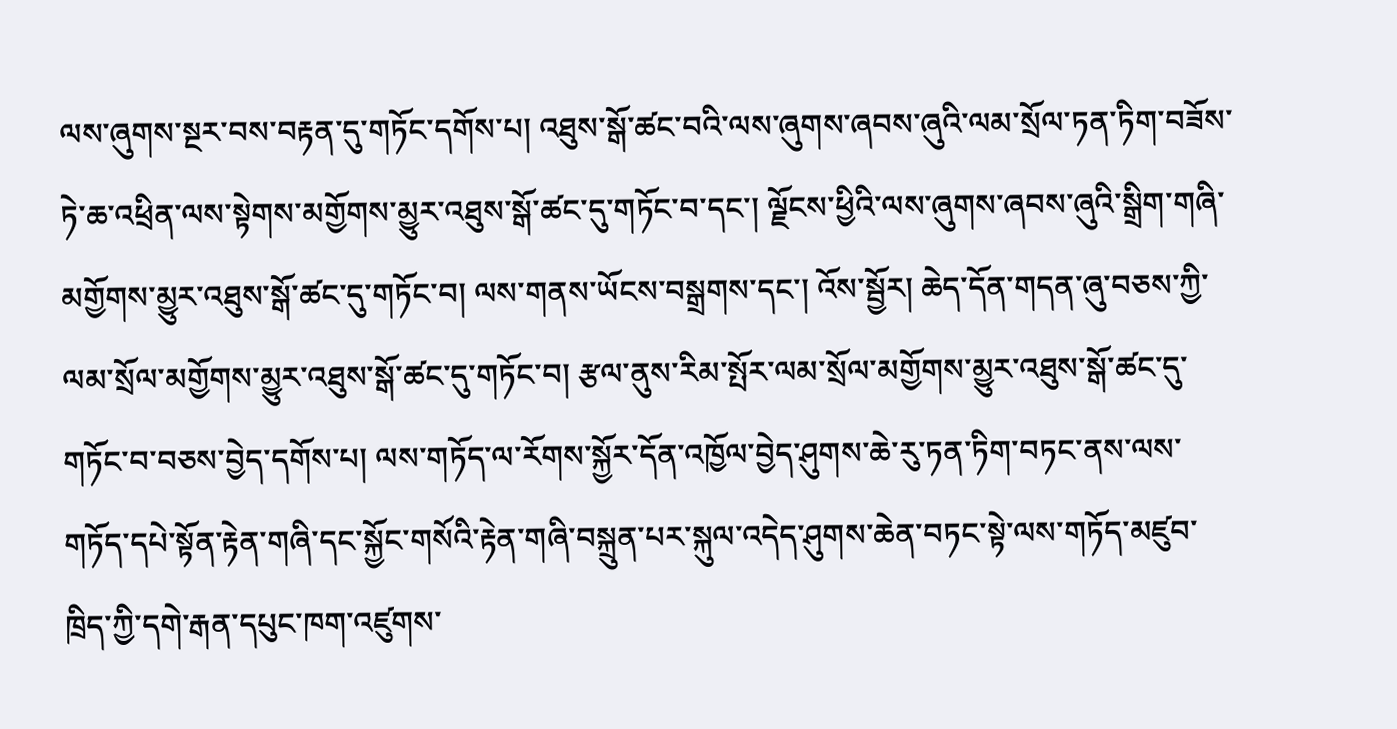ལས་ཞུགས་སྔར་བས་བརྟན་དུ་གཏོང་དགོས་པ། འཐུས་སྒོ་ཚང་བའི་ལས་ཞུགས་ཞབས་ཞུའི་ལམ་སྲོལ་ཏན་ཏིག་བཟོས་ཏེ་ཆ་འཕྲིན་ལས་སྟེགས་མགྱོགས་མྱུར་འཐུས་སྒོ་ཚང་དུ་གཏོང་བ་དང་། ལྗོངས་ཕྱིའི་ལས་ཞུགས་ཞབས་ཞུའི་སྒྲིག་གཞི་མགྱོགས་མྱུར་འཐུས་སྒོ་ཚང་དུ་གཏོང་བ། ལས་གནས་ཡོངས་བསྒྲགས་དང་། འོས་སྦྱོར། ཆེད་དོན་གདན་ཞུ་བཅས་ཀྱི་ལམ་སྲོལ་མགྱོགས་མྱུར་འཐུས་སྒོ་ཚང་དུ་གཏོང་བ། རྩལ་ནུས་རིམ་སྤོར་ལམ་སྲོལ་མགྱོགས་མྱུར་འཐུས་སྒོ་ཚང་དུ་གཏོང་བ་བཅས་བྱེད་དགོས་པ། ལས་གཏོད་ལ་རོགས་སྐྱོར་དོན་འཁྱོལ་བྱེད་ཤུགས་ཆེ་རུ་ཏན་ཏིག་བཏང་ནས་ལས་གཏོད་དཔེ་སྟོན་རྟེན་གཞི་དང་སྐྱོང་གསོའི་རྟེན་གཞི་བསྐྲུན་པར་སྐུལ་འདེད་ཤུགས་ཆེན་བཏང་སྟེ་ལས་གཏོད་མཛུབ་ཁྲིད་ཀྱི་དགེ་རྒན་དཔུང་ཁག་འཛུགས་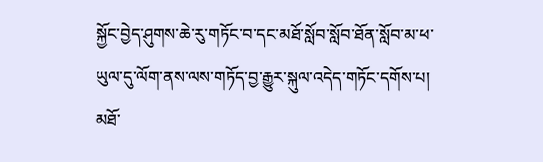སྐྱོང་བྱེད་ཤུགས་ཆེ་རུ་གཏོང་བ་དང་མཐོ་སློབ་སློབ་ཐོན་སློབ་མ་ཕ་ཡུལ་དུ་ལོག་ནས་ལས་གཏོད་བྱ་རྒྱུར་སྐུལ་འདེད་གཏོང་དགོས་པ། མཐོ་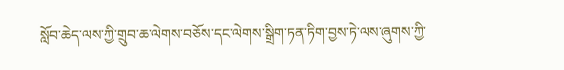སློབ་ཆེད་ལས་ཀྱི་གྲུབ་ཆ་ལེགས་བཅོས་དང་ལེགས་སྒྲིག་ཏན་ཏིག་བྱས་ཏེ་ལས་ཞུགས་ཀྱི་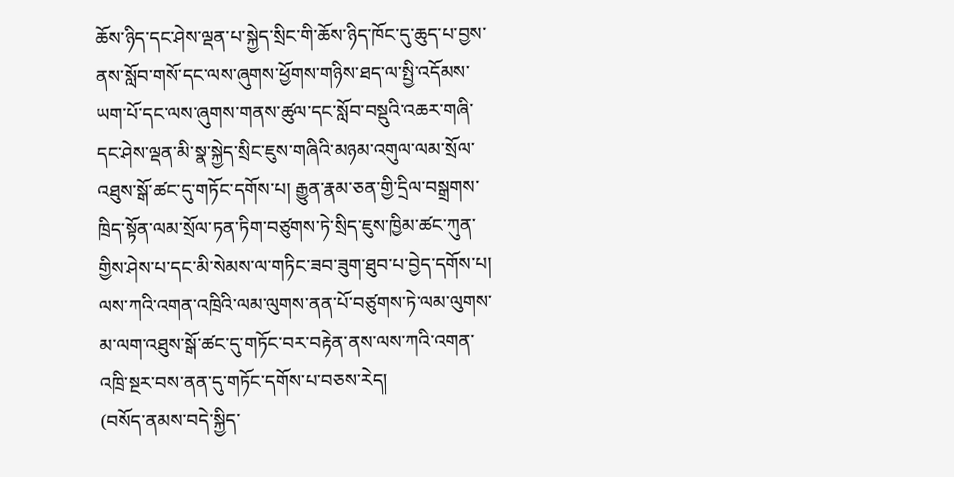ཆོས་ཉིད་དང་ཤེས་ལྡན་པ་སྐྱེད་སྲིང་གི་ཆོས་ཉིད་ཁོང་དུ་ཆུད་པ་བྱས་ནས་སློབ་གསོ་དང་ལས་ཞུགས་ཕྱོགས་གཉིས་ཐད་ལ་སྤྱི་འདོམས་ཡག་པོ་དང་ལས་ཞུགས་གནས་ཚུལ་དང་སློབ་བསྡུའི་འཆར་གཞི་དང་ཤེས་ལྡན་མི་སྣ་སྐྱེད་སྲིང་ཇུས་གཞིའི་མཉམ་འགུལ་ལམ་སྲོལ་འཐུས་སྒོ་ཚང་དུ་གཏོང་དགོས་པ། རྒྱུན་རྣམ་ཅན་གྱི་དྲིལ་བསྒྲགས་ཁྲིད་སྟོན་ལམ་སྲོལ་ཏན་ཏིག་བཙུགས་ཏེ་སྲིད་ཇུས་ཁྱིམ་ཚང་ཀུན་གྱིས་ཤེས་པ་དང་མི་སེམས་ལ་གཏིང་ཟབ་ཟུག་ཐུབ་པ་བྱེད་དགོས་པ། ལས་ཀའི་འགན་འཁྲིའི་ལམ་ལུགས་ནན་པོ་བཙུགས་ཏེ་ལམ་ལུགས་མ་ལག་འཐུས་སྒོ་ཚང་དུ་གཏོང་བར་བརྟེན་ནས་ལས་ཀའི་འགན་འཁྲི་སྔར་བས་ནན་དུ་གཏོང་དགོས་པ་བཅས་རེད།
(བསོད་ནམས་བདེ་སྐྱིད་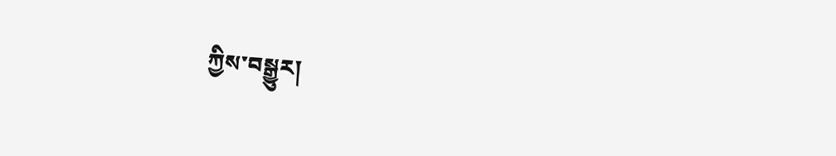ཀྱིས་བསྒྱུར།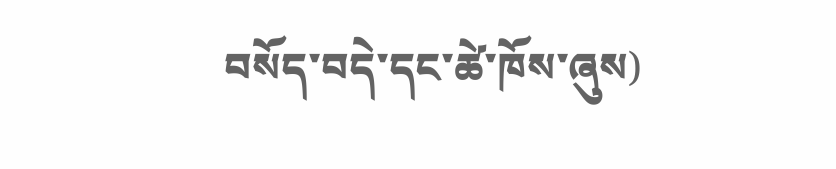བསོད་བདེ་དང་ཚེ་ཁོས་ཞུས)